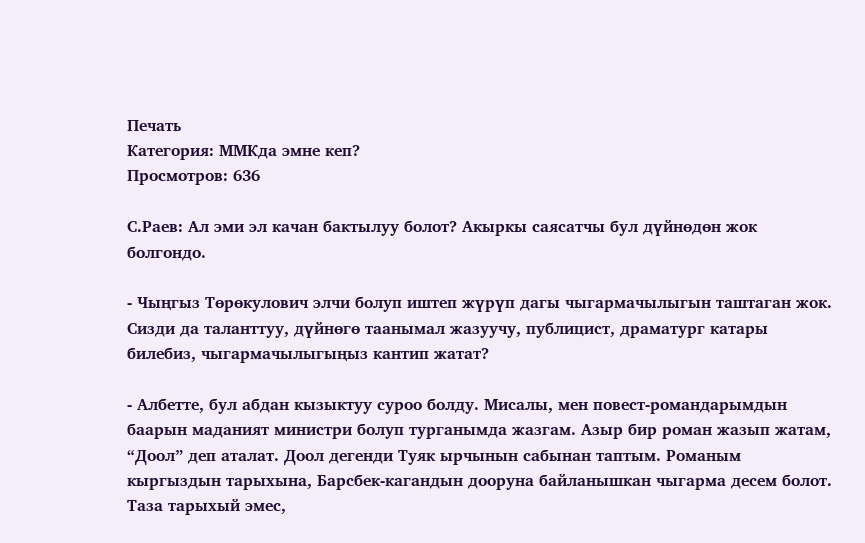Печать
Категория: ММКда эмне кеп?
Просмотров: 636

С.Раев: Ал эми эл качан бактылуу болот? Акыркы саясатчы бул дүйнөдөн жок болгондо.

- Чыңгыз Төрөкулович элчи болуп иштеп жүрүп дагы чыгармачылыгын таштаган жок. Сизди да таланттуу, дүйнөгө таанымал жазуучу, публицист, драматург катары билебиз, чыгармачылыгыңыз кантип жатат?

- Албетте, бул абдан кызыктуу суроо болду. Мисалы, мен повест-романдарымдын баарын маданият министри болуп турганымда жазгам. Азыр бир роман жазып жатам, “Доол” деп аталат. Доол дегенди Туяк ырчынын сабынан таптым. Романым кыргыздын тарыхына, Барсбек-кагандын дооруна байланышкан чыгарма десем болот. Таза тарыхый эмес,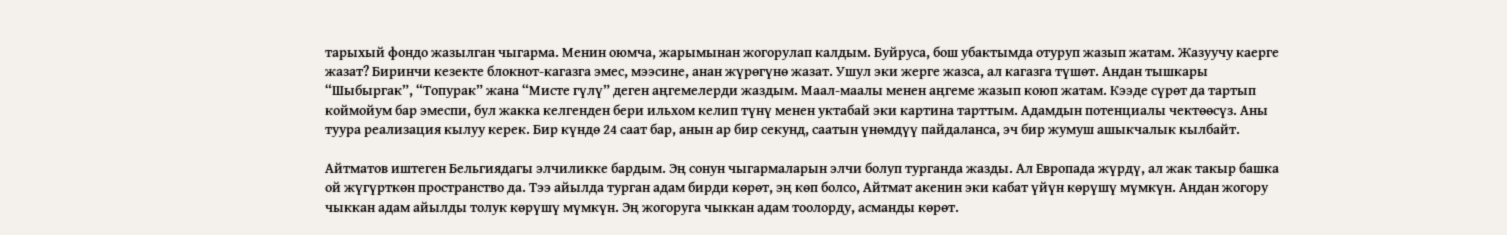тарыхый фондо жазылган чыгарма. Менин оюмча, жарымынан жогорулап калдым. Буйруса, бош убактымда отуруп жазып жатам. Жазуучу каерге жазат? Биринчи кезекте блокнот-кагазга эмес, мээсине, анан жүрөгүнө жазат. Ушул эки жерге жазса, ал кагазга түшөт. Андан тышкары “Шыбыргак”, “Топурак” жана “Мисте гүлү” деген аңгемелерди жаздым. Маал-маалы менен аңгеме жазып коюп жатам. Кээде сүрөт да тартып коймойум бар эмеспи, бул жакка келгенден бери ильхом келип түнү менен уктабай эки картина тарттым. Адамдын потенциалы чектөөсүз. Аны туура реализация кылуу керек. Бир күндө 24 саат бар, анын ар бир секунд, саатын үнөмдүү пайдаланса, эч бир жумуш ашыкчалык кылбайт.

Айтматов иштеген Бельгиядагы элчиликке бардым. Эң сонун чыгармаларын элчи болуп турганда жазды. Ал Европада жүрдү, ал жак такыр башка ой жүгүрткөн пространство да. Тээ айылда турган адам бирди көрөт, эң көп болсо, Айтмат акенин эки кабат үйүн көрүшү мүмкүн. Андан жогору чыккан адам айылды толук көрүшү мүмкүн. Эң жогоруга чыккан адам тоолорду, асманды көрөт.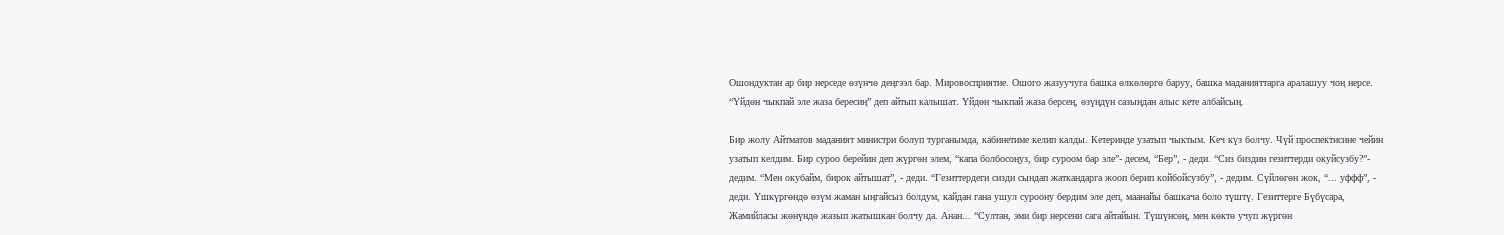Ошондуктан ар бир нерседе өзүнчө деңгээл бар. Мировосприятие. Ошого жазуучуга башка өлкөлөргө баруу, башка маданияттарга аралашуу чоң нерсе. “Үйдөн чыкпай эле жаза бересиң” деп айтып калышат. Үйдөн чыкпай жаза берсең, өзүңдүн сазыңдан алыс кете албайсың.

Бир жолу Айтматов маданият министри болуп турганымда, кабинетиме келип калды. Кетеринде узатып чыктым. Кеч күз болчу. Чүй проспектисине чейин узатып келдим. Бир суроо берейин деп жүргөн элем, “капа болбосоңуз, бир суроом бар эле”- десем, “Бер”, - деди. “Сиз биздин гезиттерди окуйсузбу?”- дедим. “Мен окубайм, бирок айтышат”, - деди. “Гезиттердеги сизди сындап жаткандарга жооп берип койбойсузбу”, - дедим. Сүйлөгөн жок, “... уффф”, -  деди. Үшкүргөндө өзүм жаман ыңгайсыз болдум, кайдан гана ушул суроону бердим эле деп, маанайы башкача боло түштү. Гезиттерге Бүбүсара, Жамийласы жөнүндө жазып жатышкан болчу да. Анан... “Султан, эми бир нерсени сага айтайын. Түшүнсөң, мен көктө учуп жүргөн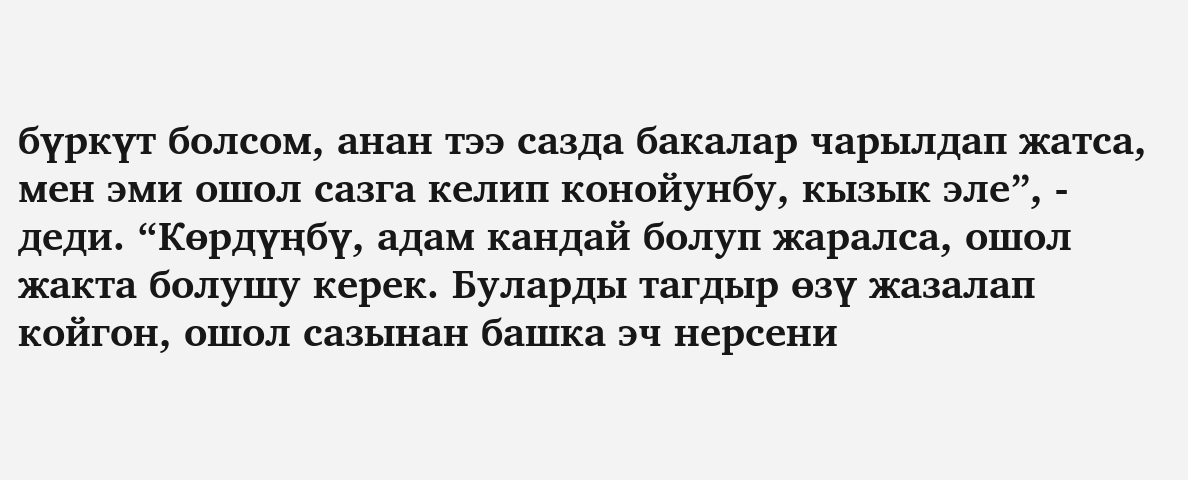бүркүт болсом, анан тээ сазда бакалар чарылдап жатса, мен эми ошол сазга келип конойунбу, кызык эле”, - деди. “Көрдүңбү, адам кандай болуп жаралса, ошол жакта болушу керек. Буларды тагдыр өзү жазалап койгон, ошол сазынан башка эч нерсени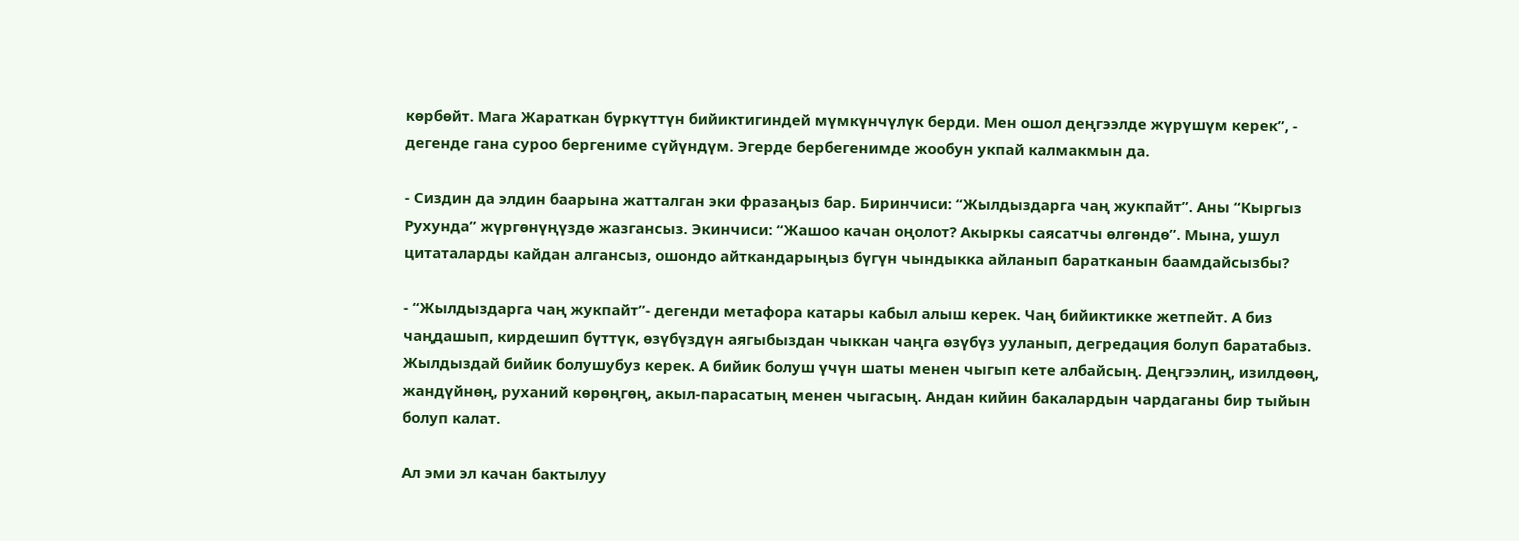көрбөйт. Мага Жараткан бүркүттүн бийиктигиндей мүмкүнчүлүк берди. Мен ошол деңгээлде жүрүшүм керек”, - дегенде гана суроо бергениме сүйүндүм. Эгерде бербегенимде жообун укпай калмакмын да.

- Сиздин да элдин баарына жатталган эки фразаңыз бар. Биринчиси: “Жылдыздарга чаң жукпайт”. Аны “Кыргыз Рухунда” жүргөнүңүздө жазгансыз. Экинчиси: “Жашоо качан оңолот? Акыркы саясатчы өлгөндө”. Мына, ушул цитаталарды кайдан алгансыз, ошондо айткандарыңыз бүгүн чындыкка айланып баратканын баамдайсызбы?

- “Жылдыздарга чаң жукпайт”- дегенди метафора катары кабыл алыш керек. Чаң бийиктикке жетпейт. А биз чаңдашып, кирдешип бүттүк, өзүбүздүн аягыбыздан чыккан чаңга өзүбүз ууланып, дегредация болуп баратабыз. Жылдыздай бийик болушубуз керек. А бийик болуш үчүн шаты менен чыгып кете албайсың. Деңгээлиң, изилдөөң, жандүйнөң, руханий көрөңгөң, акыл-парасатың менен чыгасың. Андан кийин бакалардын чардаганы бир тыйын болуп калат.

Ал эми эл качан бактылуу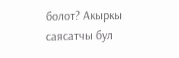болот? Акыркы саясатчы бул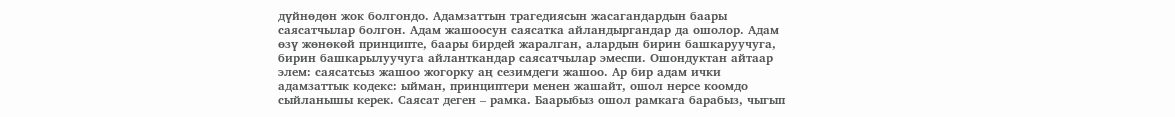дүйнөдөн жок болгондо. Адамзаттын трагедиясын жасагандардын баары саясатчылар болгон. Адам жашоосун саясатка айландыргандар да ошолор. Адам өзү жөнөкөй принципте, баары бирдей жаралган, алардын бирин башкаруучуга, бирин башкарылуучуга айланткандар саясатчылар эмеспи. Ошондуктан айтаар элем: саясатсыз жашоо жогорку аң сезимдеги жашоо. Ар бир адам ички адамзаттык кодекс: ыйман, принциптери менен жашайт, ошол нерсе коомдо сыйланышы керек. Саясат деген – рамка. Баарыбыз ошол рамкага барабыз, чыгып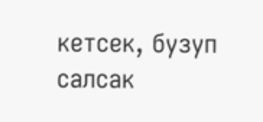кетсек, бузуп салсак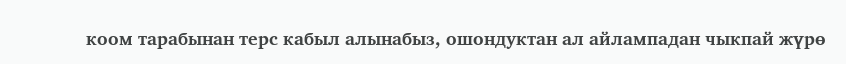коом тарабынан терс кабыл алынабыз, ошондуктан ал айлампадан чыкпай жүрө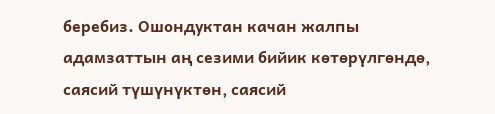беребиз. Ошондуктан качан жалпы адамзаттын аң сезими бийик көтөрүлгөндө, саясий түшүнүктөн, саясий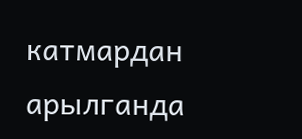катмардан арылганда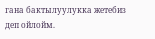гана бактылуулукка жетебиз деп ойлойм.